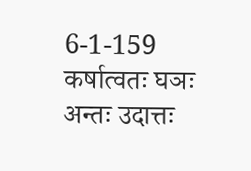6-1-159 कर्षात्वतः घञः अन्तः उदात्तः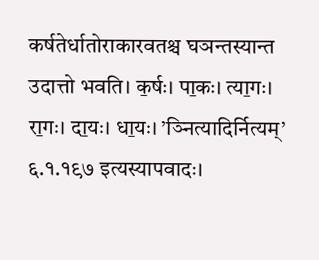कर्षतेर्धातोराकारवतश्च घञन्तस्यान्त उदात्तो भवति। क॒र्षः। पा॒कः। त्या॒गः। रा॒गः। दा॒यः। धा॒यः। ’ञ्नित्यादिर्नित्यम्’ ६.१.१९७ इत्यस्यापवादः।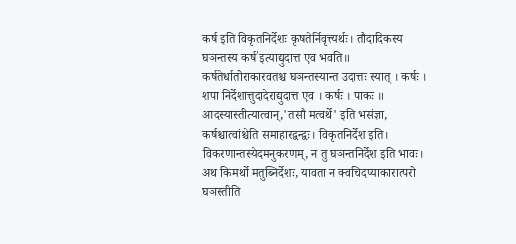कर्ष इति विकृतनिर्देशः कृषतेर्निवृत्त्यर्थः। तौदादिकस्य घञन्तस्य कर्ष॑ इत्याद्युदात्त एव भवति॥
कर्षतेर्धातोराकारवतश्च घञन्तस्यान्त उदात्तः स्यात् । कर्षः । शपा निर्देशात्तुदादेराद्युदात्त एव । कर्षः । पाकः ॥
आदस्यास्तीत्यात्वान्,'तसौ मत्वर्थे' इति भसंज्ञा, कर्षश्चात्वांश्चेति समाहारद्वन्द्वः। विकृतनिर्देश इति। विकरणान्तस्येदमनुकरणम्, न तु घञन्तनिर्देश इति भावः। अथ किमर्थो मतुब्निर्देशः, यावता न क्वचिदप्याकारात्परो घञस्तीति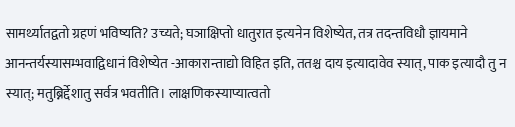सामर्थ्यातद्वतो ग्रहणं भविष्यति? उच्यते; घञाक्षिप्तो धातुरात इत्यनेन विशेष्येत, तत्र तदन्तविधौ ज्ञायमाने आनन्तर्यस्यासम्भवाद्विधानं विशेष्येत -आकारान्ताद्यो विहित इति, ततश्च दाय इत्यादावेव स्यात्, पाक इत्यादौ तु न स्यात्; मतुब्निर्द्देशातु सर्वत्र भवतीति। लाक्षणिकस्याप्यात्वतो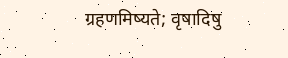ग्रहणमिष्यते; वृषादिषु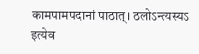कामपामपदानां पाठात्। ठलोऽन्त्यस्यऽ इत्येव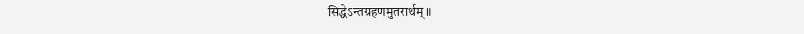सिद्धेऽन्तग्रहणमुतरार्थम् ॥